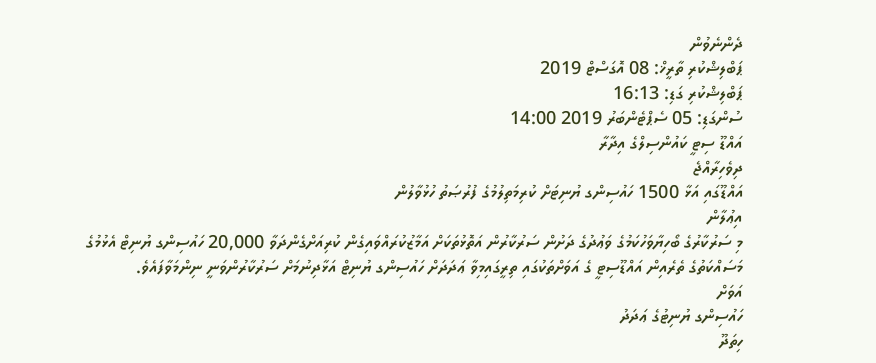ދެންނެވުން
ޕަބްލިޝްކުރި ތާރީޚް: 08 އޮގަސްޓް 2019
ޕަބްލިޝްކުރި ގަޑި: 16:13
ސުންގަޑި: 05 ސެޕްޓެންބަރު 2019 14:00
އައްޑޫ ސިޓީ ކައުންސިލްގެ އިދާރާ
ދިވެހިރާއްޖެ
އައްޑޫގައި އަޅާ 1500 ހައުސިންގ ޔުނިޓަށް ކުރިމަތިލުމުގެ ފުރުޞަތު ހުޅުވާލުން
އިޢުލާން
މި ސަރުކާރުގެ ބޯހިޔާވަހުކަމުގެ ވަޢުދުގެ ދަށުން ސަރުކާރުން އަތޮޅުތަކަށް އަމާޒުކުރައްވައިގެން ކުރިއަށްގެންދަވާ 20,000 ހައުސިންގ ޔުނިޓް އެޅުމުގެ މަސައްކަތުގެ ތެރެއިން އައްޑޫސިޓީ ގެ އަވަށްތަކުގައި ތިރީގައިމިވާ ޢަދަދަށް ހައުސިންގ ޔުނިޓް އަޅާދިނުމަށް ސަރުކާރުންވަނީ ނިންމަވާފައެވެ.
އަވަށް
ހައުސިންގ ޔުނިޓުގެ ޢަދަދު
ހިތަދޫ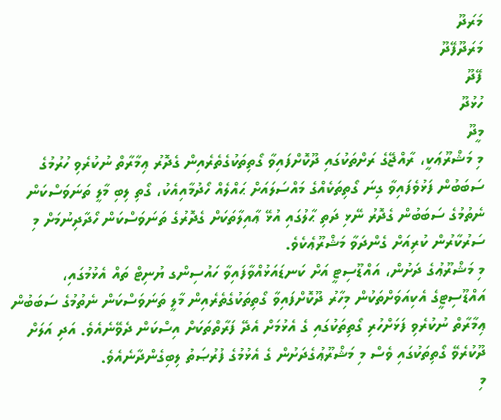މަރަދޫ
މަރަދޫފޭދޫ
ފޭދޫ
ހުޅުދޫ
މީދޫ
މި މަޝްރޫޢަކީ، ރާއްޖޭގެ ރަށްތަކުގައި ދޫކޮށްފައިވާ ގޯތިތަކުގެތެރެއިން ގެދޮރު ޢިމާރާތް ނުކުރެވި ހުރުމުގެ ސަބަބުން ފަޅުވެފައިވާ ގިނަ ގޯތިތަކެއްގެ މައްސަލައަށް ޙައްލެއް ހޯދުމާއިއެކު، ގޯތި ލިބި މާލީ ތަނަވަސްކަން ނެތުމުގެ ސަބަބުން ގެދޮރު ނޭޅި ދަތި ޙާލުގައި އުޅޭ ޢާއިލާތަކަށް ގެދޮރުގެ ތަނަވަސްކަން ހޯދާދިނުމަށް މި ސަރުކާރުން ކުރިއަށް ގެންދަވާ މަޝްރޫޢެކެވެ.
މި މަޝްރޫޢުގެ ދަށުން، އައްޑޫސިޓީ އަށް ކަނޑައަޅުއްވާފައިވާ ހައުސިންގ ޔުނިޓް ތައް އެޅުމުގައި، އައްޑޫސިޓީގެ އެކިއަވަށްތަކުން މިހާރު ދޫކޮށްފައިވާ ގޯތިތަކުގެތެރެއިން މާލީ ތަނަވަސްކަން ނެތުމުގެ ސަބަބުން ޢިމާރާތް ނުކުރެވި ފަޅަށްހުރި ގޯތިތަކުގައި ގެ އެޅުމަށް އެދޭ ފަރާތްތަކަށް އިސްކަން ދެވޭނެއެވެ. އަދި އަލަށް ދޫކުރެވޭ ގޯތިތަކުގައި ވެސް މި މަޝްރޫޢުގެދަށުން ގެ އެޅުމުގެ ފުރުޞަތު ލިބިގެންދާނެއެވެ.
މި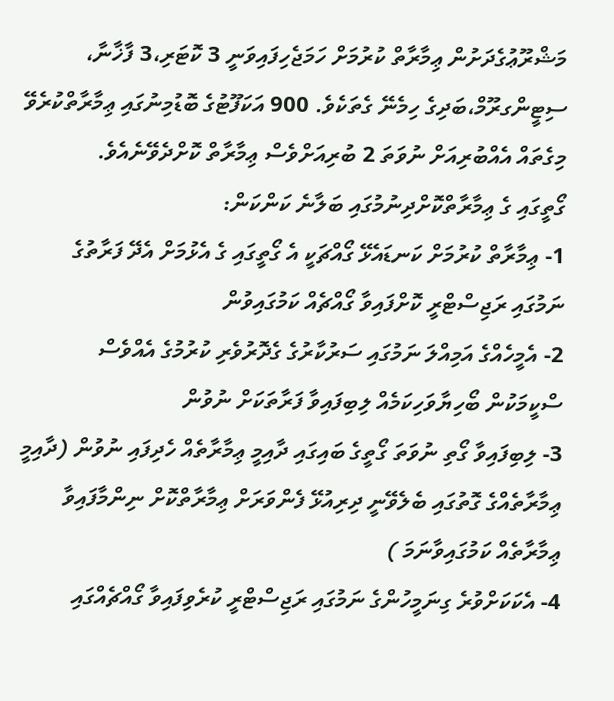މަޝްރޫޢުގެދަށުން ޢިމާރާތް ކުރުމަށް ހަމަޖެހިފައިވަނީ 3 ކޮޓަރި،3 ފާޚާނާ، ސިޓީންގރޫމް،ބަދިގެ ހިމެނޭ ގެތަކެވެ. 900 އަކަފޫޓުގެ ބޮޑުމިނުގައި ޢިމާރާތްކުރެވޭ މިގެތައް އެއްބުރިއަށް ނުވަތަ 2 ބުރިއަށްވެސް ޢިމާރާތް ކޮށްދެވޭނެއެވެ.
ގޯތީގައި ގެ ޢިމާރާތްކޮށްދިނުމުގައި ބަލާނެ ކަންކަން:
1- ޢިމާރާތް ކުރުމަށް ކަނޑައެޅޭ ގޯއްޗަކީ އެ ގޯތީގައި ގެ އެޅުމަށް އެދޭ ފަރާތުގެ ނަމުގައި ރަޖިސްޓްރީ ކޮށްފައިވާ ގޯއްޗެއް ކަމުގައިވުން
2- އެމީހެއްގެ އަމިއްލަ ނަމުގައި ސަރުކާރުގެ ގެދޮރުވެރި ކުރުމުގެ އެއްވެސް ސްކީމަކުން ބޯހިޔާވަހިކަމެއް ލިބިފައިވާ ފަރާތަކަށް ނުވުން
3- ލިބިފައިވާ ގޯތި ނުވަތަ ގޯތީގެ ބައިގައި ދާއިމީ ޢިމާރާތެއް ހެދިފައި ނުވުން (ދާއިމީ ޢިމާރާތެއްގެ ގޮތުގައި ބެލެވޭނީ ދިރިއުޅޭ ފެންވަރަށް ޢިމާރާތްކޮށް ނިންމާފައިވާ ޢިމާރާތެއް ކަމުގައިވާނަމަ )
4- އެކަކަށްވުރެ ގިނަމީހުންގެ ނަމުގައި ރަޖިސްޓްރީ ކުރެވިފައިވާ ގޯއްޗެއްގައި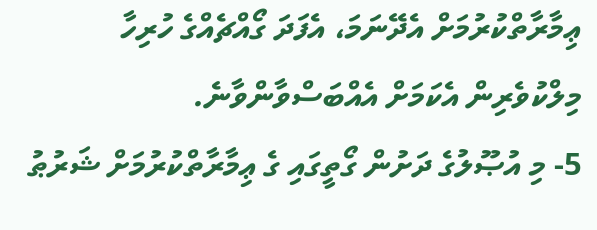ޢިމާރާތްކުރުމަށް އެދޭނަމަ، އެފަދަ ގޯއްޗެއްގެ ހުރިހާ މިލްކުވެރިން އެކަމަށް އެއްބަސްވާންވާނެ.
5- މި އުޞޫލުގެ ދަށުން ގޯތީގައި ގެ ޢިމާރާތްކުރުމަށް ޝަރުޠު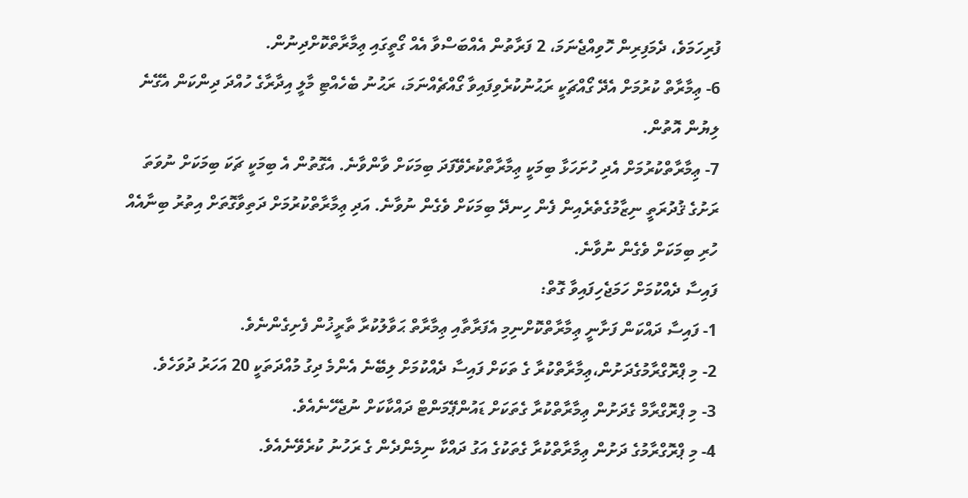ފުރިހަމަވެ، ދެމަފިރިން ހޮވިއްޖެނަމަ، 2 ފަރާތުން އެއްބަސްވާ އެއް ގޯތީގައި ޢިމާރާތްކޮށްދިނުން.
6- ޢިމާރާތް ކުރުމަށް އެދޭ ގޯއްޗަކީ ރަޙުނުކުރެވިފައިވާ ގޯއްޗެއްނަމަ، ރަޙުނު ބެހެއްޓި މާލީ އިދާރާގެ ހުއްދަ ދިންކަން އެގޭނެ ލިޔުން އޮތުން.
7- ޢިމާރާތްކުރުމަށް އެދި ހުށަހަޅާ ބިމަކީ ޢިމާރާތްކުރެވޭފަދަ ބިމަކަށް ވާންވާނެ. އެގޮތުން އެ ބިމަކީ ޗަކަ ބިމަކަށް ނުވަތަ ރަށުގެ ޤުދުރަތީ ނިޒާމުގެތެރެއިން ފެން ހިނދޭ ބިމަކަށް ވެގެން ނުވާނެ. އަދި ޢިމާރާތްކުރުމަށް ދަތިވާގޮތަށް އިތުރު ބިނާއެއް ހުރި ބިމަކަށް ވެގެން ނުވާނެ.
ފައިސާ ދެއްކުމަށް ހަމަޖެހިފައިވާ ގޮތް:
1- ފައިސާ ދައްކަން ފަށާނީ ޢިމާރާތްކޮށްނިމި އެފަރާތާއި ޢިމާރާތް ޙަވާލުކުރާ ތާރީޚުން ފެށިގެންނެވެ.
2- މި ޕްރޮގްރާމުގެދަށުން،ޢިމާރާތްކުރާ ގެ ތަކަށް ފައިސާ ދެއްކުމަށް ލިބޭނެ އެންމެ ދިގު މުއްދަތަކީ 20 އަހަރު ދުވަހެވެ.
3- މި ޕްރޮގްރާމް ގެދަށުން ޢިމާރާތްކުރާ ގެތަކަށް ޑައުންޕޭމަންޓް ދައްކާކަށް ނުޖެހޭނެއެވެ.
4- މި ޕްރޮގްރާމުގެ ދަށުން ޢިމާރާތްކުރާ ގެތަކުގެ އަގު ދައްކާ ނިމެންދެން ގެ ރަހުނު ކުރެވޭނެއެވެ.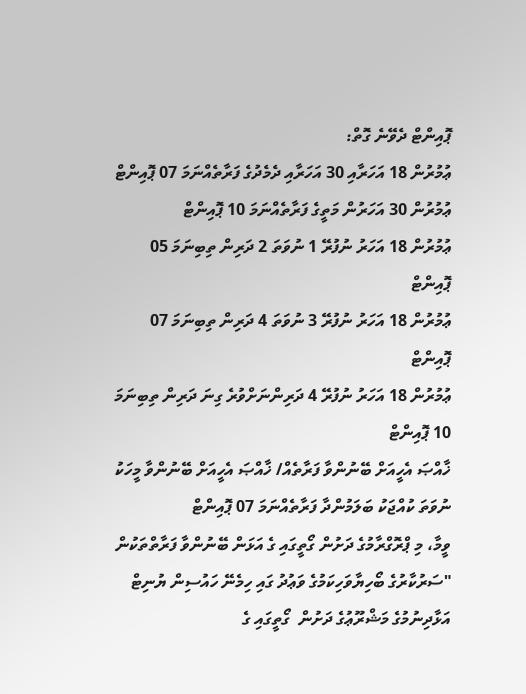ޕޮއިންޓް ދެވޭނެ ގޮތް:
ޢުމުރުން 18 އަހަރާއި 30 އަހަރާއި ދެމެދުގެ ފަރާތެއްނަމަ 07 ޕޮއިންޓް
ޢުމުރުން 30 އަހަރުން މަތީގެ ފަރާތެއްނަމަ 10 ޕޮއިންޓް
ޢުމުރުން 18 އަހަރު ނުފުރޭ 1 ނުވަތަ 2 ދަރިން ތިބިނަމަ 05 ޕޮއިންޓް
ޢުމުރުން 18 އަހަރު ނުފުރޭ 3 ނުވަތަ 4 ދަރިން ތިބިނަމަ 07 ޕޮއިންޓް
ޢުމުރުން 18 އަހަރު ނުފުރޭ 4 ދަރިންނަށްވުރެ ގިނަ ދަރިން ތިބިނަމަ 10 ޕޮއިންޓް
ޚާއްޞަ އެހީއަށް ބޭނުންވާ ފަރާތެއް/ ޚާއްޞަ އެހީއަށް ބޭނުންވާ މީހަކު ނުވަތަ ކުއްޖަކު ބަލަމުންދާ ފަރާތެއްނަމަ 07 ޕޮއިންޓް
ވީމާ، މި ޕްރޮގްރާމުގެ ދަށުން ގޯތީގައި ގެ އަޅަން ބޭނުންވާ ފަރާތްތަކުން  "ސަރުކާރުގެ ބޯހިޔާވަހިކަމުގެ ވަޢުދު ގައި ހިމެނޭ ހައުސިން ޔުނިޓް އަޅާދިނުމުގެ މަޝްރޫޢުގެ ދަށުން  ގޯތީގައި ގެ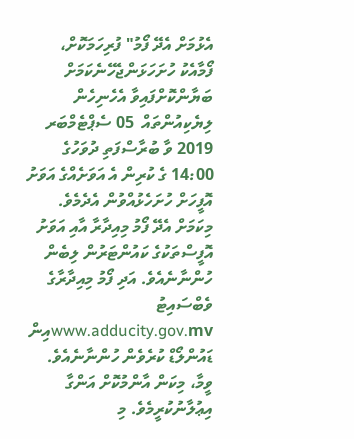އެޅުމަށް އެދޭ ފޯމު" ފުރިހަމަކޮށް، ފޯމާއެކު ހުށަހަޅަންޖެހޭނެކަމަށް ބަޔާންކޮށްފައިވާ އެހެނިހެން ލިޔެކިއުންތައް  05 ސެޕްޓެމްބަރ 2019 ވާ ބުރާސްފަތި ދުވަހުގެ 14:00 ގެ ކުރިން އެ އަވަށެއްގެ އަވަށު އޮފީހަށް ހުށަހެޅުއްވުން އެދެމެވެ.
މިކަމަށް އެދޭ ފޯމު މިއިދާރާ އާއި އަވަށު އޮފީސްތަކުގެ ކައުންޓަރުން ލިބެން ހުންނާނެއެވެ. އަދި ފޯމު މިއިދާރާގެ ވެބްސައިޓު www.adducity.gov.mvއިން ޑައުންލޯޑް ކުރެވެން ހުންނާނެއެވެ.
ވީމާ، މިކަން އާންމުކޮށް އަންގާ އިޢުލާނުކުރީމެވެ. މި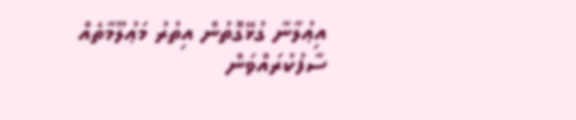އިޢުލާނާ ގުޅޭގޮތުން އިތުރު މަޢުލޫމާތެއް ސާފުކުރައްވަން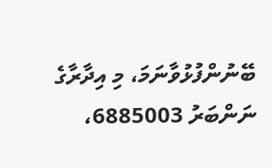ބޭނުންފުޅުވާނަމަ، މި އިދާރާގެ ނަންބަރު 6885003،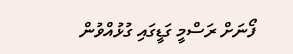ފޯނަށް ރަސްމީ ގަޑީގައި ގުޅުއްވުން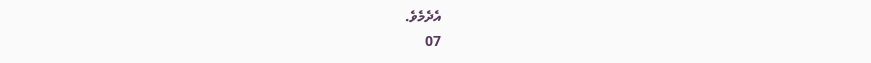އެދެމެވެ.
07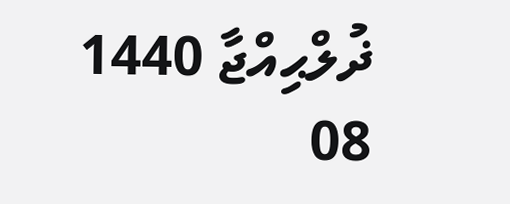ޛުލްޙިއްޖާ 1440
08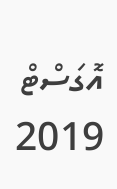އޮގަސްޓް 2019